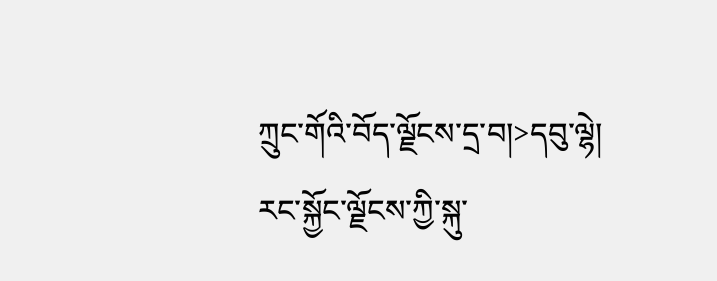ཀྲུང་གོའི་བོད་ལྗོངས་དྲ་བ།>དབུ་ལྷེ།
རང་སྐྱོང་ལྗོངས་ཀྱི་སྐུ་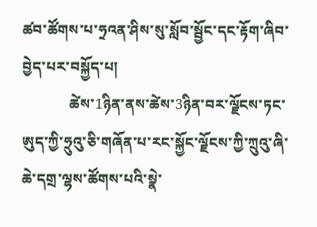ཚབ་ཚོགས་པ་ཧྲའན་ཤིས་སུ་སློབ་སྦྱོང་དང་རྟོག་ཞིབ་བྱེད་པར་བསྐྱོད་པ།
             ཚེས་1ཉིན་ནས་ཚེས་3ཉིན་བར་ལྗོངས་ཏང་ཨུད་ཀྱི་ཧྲུའུ་ཅི་གཞོན་པ་རང་སྐྱོང་ལྗོངས་ཀྱི་ཀྲུའུ་ཞི་ཆེ་དགྲ་ལྷས་ཚོགས་པའི་སྣེ་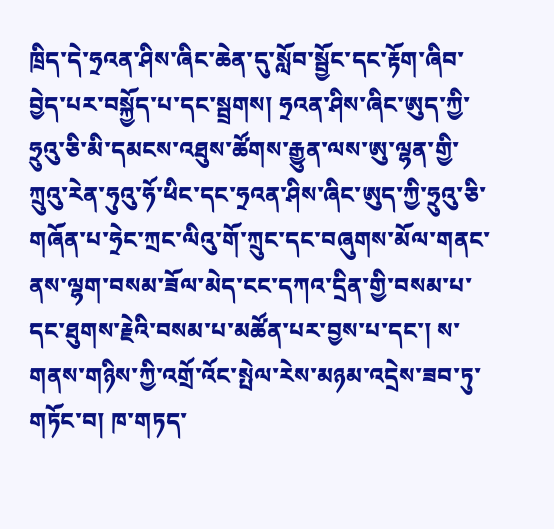ཁྲིད་དེ་ཧྲའན་ཤིས་ཞིང་ཆེན་དུ་སློབ་སྦྱོང་དང་རྟོག་ཞིབ་བྱེད་པར་བསྐྱོད་པ་དང་སྦྲགས། ཧྲའན་ཤིས་ཞིང་ཨུད་ཀྱི་ཧྲུའུ་ཅི་མི་དམངས་འཐུས་ཚོགས་རྒྱུན་ལས་ཨུ་ལྷན་གྱི་ཀྲུའུ་རེན་ཧུའུ་ཧོ་ཕིང་དང་ཧྲའན་ཤིས་ཞིང་ཨུད་ཀྱི་ཧྲུའུ་ཅི་གཞོན་པ་ཧྲེང་ཀྲང་ལིའུ་གོ་ཀྲུང་དང་བཞུགས་མོལ་གནང་ནས་ལྷག་བསམ་ཟོལ་མེད་ངང་དཀའ་དྲིན་གྱི་བསམ་པ་དང་ཐུགས་རྗེའི་བསམ་པ་མཚོན་པར་བྱས་པ་དང་། ས་གནས་གཉིས་ཀྱི་འགྲོ་འོང་སྤེལ་རེས་མཉམ་འདྲེས་ཟབ་ཏུ་གཏོང་བ། ཁ་གཏད་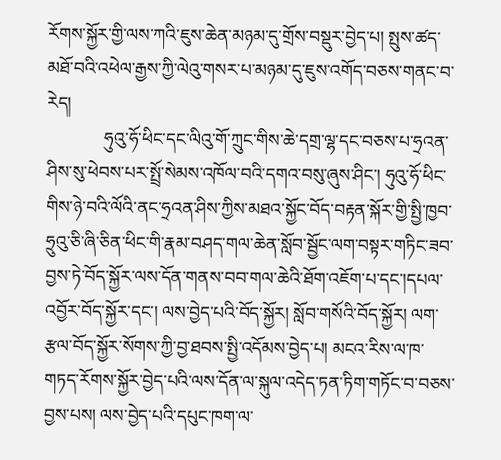རོགས་སྐྱོར་གྱི་ལས་ཀའི་ཇུས་ཆེན་མཉམ་དུ་གྲོས་བསྡུར་བྱེད་པ། སྤུས་ཚད་མཐོ་བའི་འཕེལ་རྒྱས་ཀྱི་ལེའུ་གསར་པ་མཉམ་དུ་ཇུས་འགོད་བཅས་གནང་བ་རེད།
             ཧུའུ་ཧོ་ཕིང་དང་ལིའུ་གོ་ཀྲུང་གིས་ཆེ་དགྲ་ལྷ་དང་བཅས་པ་ཧྲའན་ཤིས་སུ་ཕེབས་པར་སྤྲོ་སེམས་འཁོལ་བའི་དགའ་བསུ་ཞུས་ཤིང་། ཧུའུ་ཧོ་ཕིང་གིས་ཉེ་བའི་ལོའི་ནང་ཧྲའན་ཤིས་ཀྱིས་མཐའ་སྐྱོང་བོད་བརྟན་སྐོར་གྱི་སྤྱི་ཁྱབ་ཧྲུའུ་ཅི་ཞི་ཅིན་ཕིང་གི་རྣམ་བཤད་གལ་ཆེན་སློབ་སྦྱོང་ལག་བསྟར་གཏིང་ཟབ་བྱས་ཏེ་བོད་སྐྱོར་ལས་དོན་གནས་བབ་གལ་ཆེའི་ཐོག་འཇོག་པ་དང་།དཔལ་འབྱོར་བོད་སྐྱོར་དང་། ལས་བྱེད་པའི་བོད་སྐྱོར། སློབ་གསོའི་བོད་སྐྱོར། ལག་རྩལ་བོད་སྐྱོར་སོགས་ཀྱི་བྱ་ཐབས་སྤྱི་འདོམས་བྱེད་པ། མངའ་རིས་ལ་ཁ་གཏད་རོགས་སྐྱོར་བྱེད་པའི་ལས་དོན་ལ་སྐུལ་འདེད་ཏན་ཏིག་གཏོང་བ་བཅས་བྱས་པས། ལས་བྱེད་པའི་དཔུང་ཁག་ལ་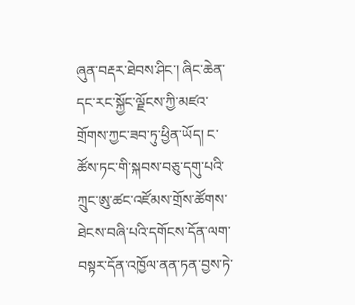ཞུན་བརྡར་ཐེབས་ཤིང་། ཞིང་ཆེན་དང་རང་སྐྱོང་ལྗོངས་ཀྱི་མཛའ་གྲོགས་ཀྱང་ཟབ་ཏུ་ཕྱིན་ཡོད། ང་ཚོས་ཏང་གི་སྐབས་བཅུ་དགུ་པའི་ཀྲུང་ཨུ་ཚང་འཛོམས་གྲོས་ཚོགས་ཐེངས་བཞི་པའི་དགོངས་དོན་ལག་བསྟར་དོན་འཁྱོལ་ནན་ཏན་བྱས་ཏེ་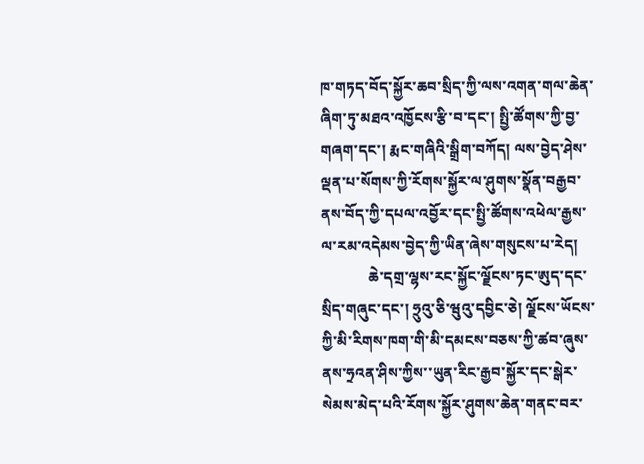ཁ་གཏད་བོད་སྐྱོར་ཆབ་སྲིད་ཀྱི་ལས་འགན་གལ་ཆེན་ཞིག་ཏུ་མཐའ་འཁྱོངས་རྩི་བ་དང་། སྤྱི་ཚོགས་ཀྱི་བྱ་གཞག་དང་། རྨང་གཞིའི་སྒྲིག་བཀོད། ལས་བྱེད་ཤེས་ལྡན་པ་སོགས་ཀྱི་རོགས་སྐྱོར་ལ་ཤུགས་སྣོན་བརྒྱབ་ནས་བོད་ཀྱི་དཔལ་འབྱོར་དང་སྤྱི་ཚོགས་འཕེལ་རྒྱས་ལ་རམ་འདེམས་བྱེད་ཀྱི་ཡིན་ཞེས་གསུངས་པ་རེད།
             ཆེ་དགྲ་ལྷས་རང་སྐྱོང་ལྗོངས་ཏང་ཨུད་དང་སྲིད་གཞུང་དང་། ཧྲུའུ་ཅི་ཝུའུ་དབྱིང་ཅེ། ལྗོངས་ཡོངས་ཀྱི་མི་རིགས་ཁག་གི་མི་དམངས་བཅས་ཀྱི་ཚབ་ཞུས་ནས་ཧྲའན་ཤིས་ཀྱིས་་ཡུན་རིང་རྒྱབ་སྐྱོར་དང་སྒེར་སེམས་མེད་པའི་རོགས་སྐྱོར་ཤུགས་ཆེན་གནང་བར་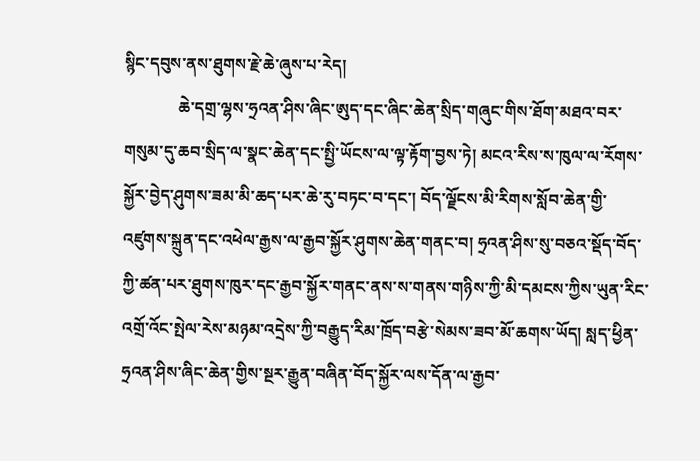སྙིང་དབུས་ནས་ཐུགས་རྗེ་ཆེ་ཞུས་པ་རེད།
             ཆེ་དགྲ་ལྷས་ཧྲའན་ཤིས་ཞིང་ཨུད་དང་ཞིང་ཆེན་སྲིད་གཞུང་གིས་ཐོག་མཐའ་བར་གསུམ་དུ་ཆབ་སྲིད་ལ་སྣང་ཆེན་དང་སྤྱི་ཡོངས་ལ་ལྟ་རྟོག་བྱས་ཏེ། མངའ་རིས་ས་ཁུལ་ལ་རོགས་སྐྱོར་བྱེད་ཤུགས་ཟམ་མི་ཆད་པར་ཆེ་རུ་བཏང་བ་དང་། བོད་ལྗོངས་མི་རིགས་སློབ་ཆེན་གྱི་འཛུགས་སྐྲུན་དང་འཕེལ་རྒྱས་ལ་རྒྱབ་སྐྱོར་ཤུགས་ཆེན་གནང་བ། ཧྲའན་ཤིས་སུ་བཅའ་སྡོད་བོད་ཀྱི་ཚན་པར་ཐུགས་ཁུར་དང་རྒྱབ་སྐྱོར་གནང་ནས་ས་གནས་གཉིས་ཀྱི་མི་དམངས་ཀྱིས་ཡུན་རིང་འགྲོ་འོང་སྤེལ་རེས་མཉམ་འདྲེས་ཀྱི་བརྒྱུད་རིམ་ཁྲོད་བརྩེ་སེམས་ཟབ་མོ་ཆགས་ཡོད། སླད་ཕྱིན་ཧྲའན་ཤིས་ཞིང་ཆེན་གྱིས་སྔར་རྒྱུན་བཞིན་བོད་སྐྱོར་ལས་དོན་ལ་རྒྱབ་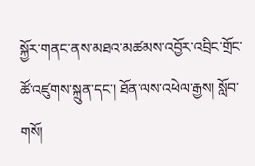སྐྱོར་གནང་ནས་མཐའ་མཚམས་འབྱོར་འབྲིང་གྲོང་ཚོ་འཛུགས་སྐྲུན་དང་། ཐོན་ལས་འཕེལ་རྒྱས། སློབ་གསོ།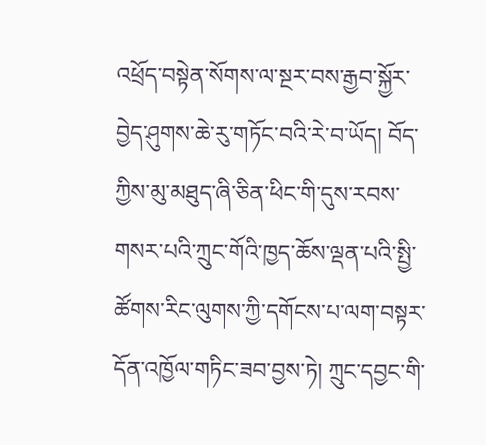འཕྲོད་བསྟེན་སོགས་ལ་སྔར་བས་རྒྱབ་སྐྱོར་བྱེད་ཤུགས་ཆེ་རུ་གཏོང་བའི་རེ་བ་ཡོད། བོད་ཀྱིས་མུ་མཐུད་ཞི་ཅིན་ཕིང་གི་དུས་རབས་གསར་པའི་ཀྲུང་གོའི་ཁྱད་ཆོས་ལྡན་པའི་སྤྱི་ཚོགས་རིང་ལུགས་ཀྱི་དགོངས་པ་ལག་བསྟར་དོན་འཁྱོལ་གཏིང་ཟབ་བྱས་ཏེ། ཀྲུང་དབྱང་གི་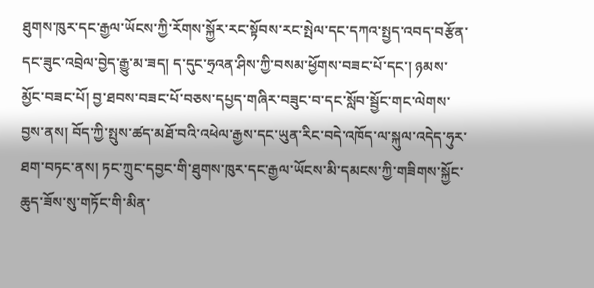ཐུགས་ཁུར་དང་རྒྱལ་ཡོངས་ཀྱི་རོགས་སྐྱོར་རང་སྟོབས་རང་སྤེལ་དང་དཀའ་སྤྱད་འབད་བརྩོན་དང་ཟུང་འབྲེལ་བྱེད་རྒྱུ་མ་ཟད། ད་དུང་ཧྲའན་ཤིས་ཀྱི་བསམ་ཕྱོགས་བཟང་པོ་དང་། ཉམས་མྱོང་བཟང་པོ། བྱ་ཐབས་བཟང་པོ་བཅས་དཔྱད་གཞིར་བཟུང་བ་དང་སློབ་སྦྱོང་གང་ལེགས་བྱས་ནས། བོད་ཀྱི་སྤུས་ཚད་མཐོ་བའི་འཕེལ་རྒྱས་དང་ཡུན་རིང་བདེ་འཁོད་ལ་སྐུལ་འདེད་ཧུར་ཐག་བཏང་ནས། ཏང་ཀྲུང་དབྱང་གི་ཐུགས་ཁུར་དང་རྒྱལ་ཡོངས་མི་དམངས་ཀྱི་གཟིགས་སྐྱོང་ཆུད་ཟོས་སུ་གཏོང་གི་མིན་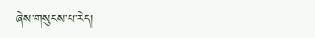ཞེས་གསུངས་པ་རེད།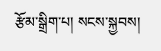རྩོམ་སྒྲིག་པ། སངས་སྐྱབས།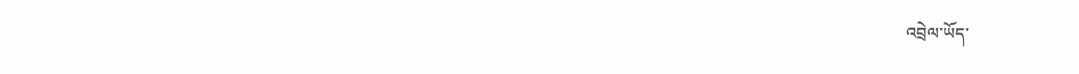འབྲེལ་ཡོད་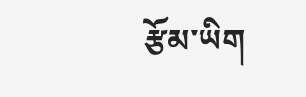རྩོམ་ཡིག